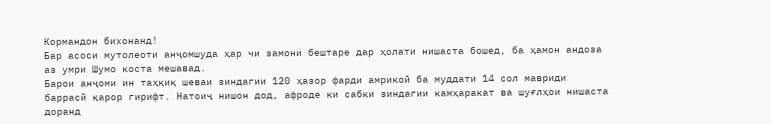Кормандон бихонанд!
Бар асоси мутолеоти анҷомшуда ҳар чи замони бештаре дар ҳолати нишаста бошед, ба ҳамон андоза аз умри Шумо коста мешавад.
Барои анҷоми ин таҳқиқ шеваи зиндагии 120 ҳазор фарди амрикоӣ ба муддати 14 сол мавриди баррасӣ қарор гирифт. Натоиҷ нишон дод, афроде ки сабки зиндагии камҳаракат ва шуғлҳои нишаста доранд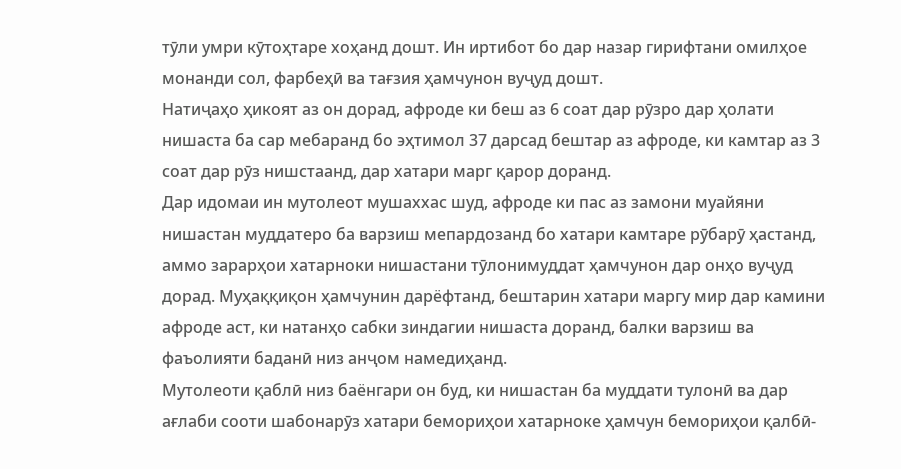тӯли умри кӯтоҳтаре хоҳанд дошт. Ин иртибот бо дар назар гирифтани омилҳое монанди сол, фарбеҳӣ ва тағзия ҳамчунон вуҷуд дошт.
Натиҷаҳо ҳикоят аз он дорад, афроде ки беш аз 6 соат дар рӯзро дар ҳолати нишаста ба сар мебаранд бо эҳтимол 37 дарсад бештар аз афроде, ки камтар аз 3 соат дар рӯз нишстаанд, дар хатари марг қарор доранд.
Дар идомаи ин мутолеот мушаххас шуд, афроде ки пас аз замони муайяни нишастан муддатеро ба варзиш мепардозанд бо хатари камтаре рӯбарӯ ҳастанд, аммо зарарҳои хатарноки нишастани тӯлонимуддат ҳамчунон дар онҳо вуҷуд дорад. Муҳаққиқон ҳамчунин дарёфтанд, бештарин хатари маргу мир дар камини афроде аст, ки натанҳо сабки зиндагии нишаста доранд, балки варзиш ва фаъолияти баданӣ низ анҷом намедиҳанд.
Мутолеоти қаблӣ низ баёнгари он буд, ки нишастан ба муддати тулонӣ ва дар ағлаби сооти шабонарӯз хатари бемориҳои хатарноке ҳамчун бемориҳои қалбӣ-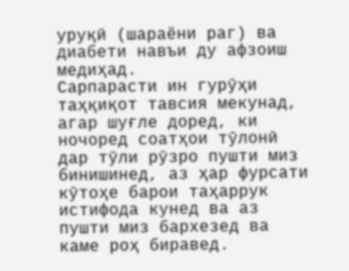уруқӣ (шараёни раг) ва диабети навъи ду афзоиш медиҳад.
Сарпарасти ин гурӯҳи таҳқиқот тавсия мекунад, агар шуғле доред, ки ночоред соатҳои тӯлонӣ дар тӯли рӯзро пушти миз бинишинед, аз ҳар фурсати кӯтоҳе барои таҳаррук истифода кунед ва аз пушти миз бархезед ва каме роҳ биравед.